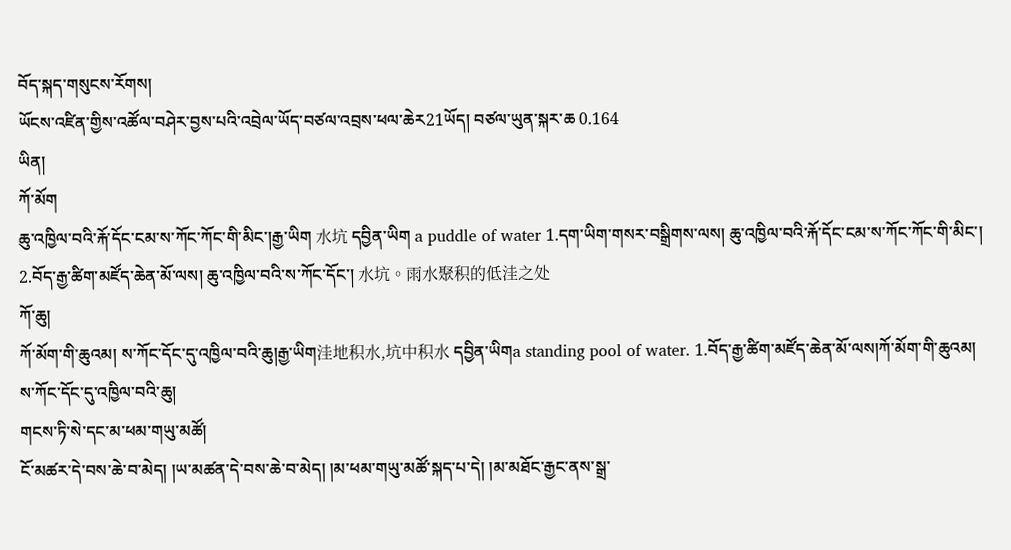བོད་སྐད་གསུངས་རོགས།
ཡོངས་འཛིན་གྱིས་འཚོལ་བཤེར་བྱས་པའི་འབྲེལ་ཡོད་བཙལ་འབྲས་ཕལ་ཆེར21ཡོད། བཙལ་ཡུན་སྐར་ཆ 0.164
ཡིན།
ཀོ་མོག
ཆུ་འཁྱིལ་བའི་རྐོ་དོང་ངམ་ས་ཀོང་ཀོང་གི་མིང་།རྒྱ་ཡིག 水坑 དབྱིན་ཡིག a puddle of water 1.དག་ཡིག་གསར་བསྒྲིགས་ལས། ཆུ་འཁྱིལ་བའི་རྐོ་དོང་ངམ་ས་ཀོང་ཀོང་གི་མིང་། 2.བོད་རྒྱ་ཚིག་མཛོད་ཆེན་མོ་ལས། ཆུ་འཁྱིལ་བའི་ས་ཀོང་དོང་། 水坑。雨水聚积的低洼之处
ཀོ་ཆུ།
ཀོ་མོག་གི་ཆུའམ། ས་ཀོང་དོང་དུ་འཁྱིལ་བའི་ཆུ།རྒྱ་ཡིག洼地积水,坑中积水 དབྱིན་ཡིགa standing pool of water. 1.བོད་རྒྱ་ཚིག་མཛོད་ཆེན་མོ་ལས།ཀོ་མོག་གི་ཆུའམ། ས་ཀོང་དོང་དུ་འཁྱིལ་བའི་ཆུ།
གངས་ཏི་སེ་དང་མ་ཕམ་གཡུ་མཚོ།
ངོ་མཚར་དེ་བས་ཆེ་བ་མེད། །ཡ་མཚན་དེ་བས་ཆེ་བ་མེད། །མ་ཕམ་གཡུ་མཚོ་སྐད་པ་དེ། །མ་མཐོང་རྒྱང་ནས་སྒྲ་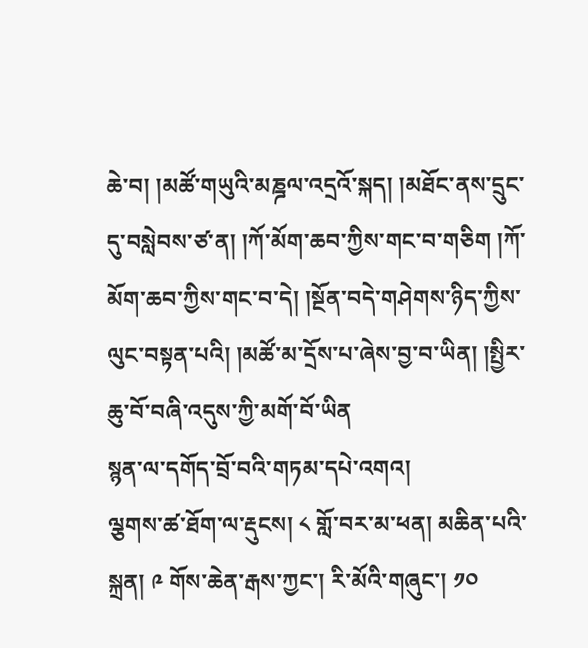ཆེ་བ། །མཚོ་གཡུའི་མཎྜལ་འདྲའོ་སྐད། །མཐོང་ནས་དྲུང་དུ་བསླེབས་ཙ་ན། །ཀོ་མོག་ཆབ་ཀྱིས་གང་བ་གཅིག །ཀོ་མོག་ཆབ་ཀྱིས་གང་བ་དེ། །སྔོན་བདེ་གཤེགས་ཉིད་ཀྱིས་ལུང་བསྟན་པའི། །མཚོ་མ་དྲོས་པ་ཞེས་བྱ་བ་ཡིན། །སྤྱིར་ཆུ་བོ་བཞི་འདུས་ཀྱི་མགོ་བོ་ཡིན
སྙན་ལ་དགོད་བྲོ་བའི་གཏམ་དཔེ་འགའ།
ལྕགས་ཚ་ཐོག་ལ་རྡུངས། ༨ གློ་བར་མ་ཕན། མཆིན་པའི་སྐྲན། ༩ གོས་ཆེན་རྒས་ཀྱང་། རི་མོའི་གཞུང་། ༡༠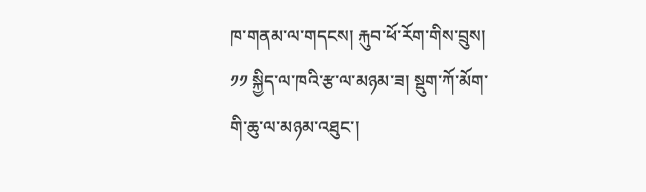ཁ་གནམ་ལ་གདངས། རྐུབ་ཕོ་རོག་གིས་བྲུས། ༡༡ སྐྱིད་ལ་ཁའི་རྩ་ལ་མཉམ་ཟ། སྡུག་ཀོ་མོག་གི་ཆུ་ལ་མཉམ་འཐུང་།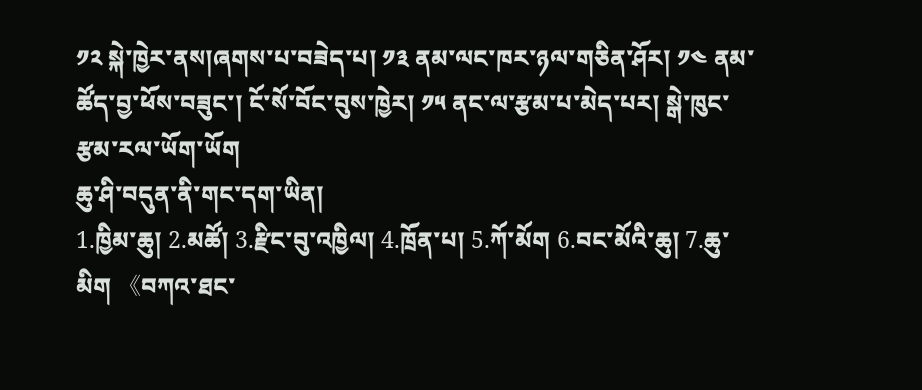༡༢ སྐེ་ཁྱེར་ནས།ཞགས་པ་བཟེད་པ། ༡༣ ནམ་ལང་ཁར་ཉལ་གཅིན་ཤོར། ༡༤ ནམ་ཚོད་བྱ་ཕོས་བཟུང་། ངོ་སོ་བོང་བུས་ཁྱེར། ༡༥ ནང་ལ་རྩམ་པ་མེད་པར། སྒེ་ཁུང་རྩམ་རལ་ཡོག་ཡོག
ཆུ་ཤི་བདུན་ནི་གང་དག་ཡིན།
1.ཁྱིམ་ཆུ། 2.མཚོ། 3.རྫིང་བུ་འཁྱིལ། 4.ཁྲོན་པ། 5.ཀོ་མོག 6.བང་མོའི་ཆུ། 7.ཆུ་མིག 《བཀའ་ཐང་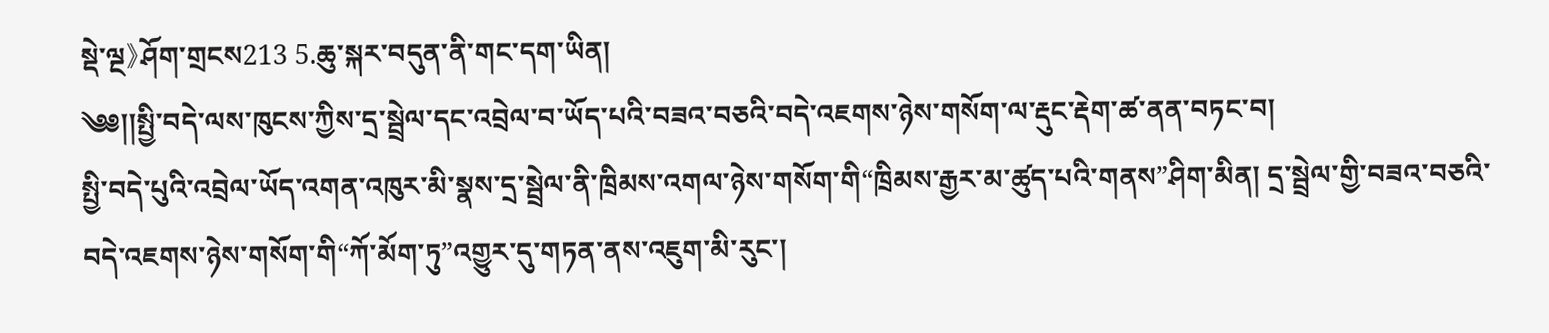སྡེ་ལྔ》ཤོག་གྲངས213 5.ཆུ་སྐར་བདུན་ནི་གང་དག་ཡིན།
༄༅།།སྤྱི་བདེ་ལས་ཁུངས་ཀྱིས་དྲ་སྦྲེལ་དང་འབྲེལ་བ་ཡོད་པའི་བཟའ་བཅའི་བདེ་འཇགས་ཉེས་གསོག་ལ་རྡུང་རྡེག་ཚ་ནན་བཏང་བ།
སྤྱི་བདེ་པུའི་འབྲེལ་ཡོད་འགན་འཁུར་མི་སྣས་དྲ་སྦྲེལ་ནི་ཁྲིམས་འགལ་ཉེས་གསོག་གི“ཁྲིམས་རྒྱར་མ་ཚུད་པའི་གནས”ཤིག་མིན། དྲ་སྦྲེལ་གྱི་བཟའ་བཅའི་བདེ་འཇགས་ཉེས་གསོག་གི“ཀོ་མོག་ཏུ”འགྱུར་དུ་གཏན་ནས་འཇུག་མི་རུང་།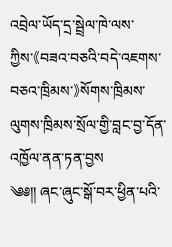འབྲེལ་ཡོད་དྲ་སྦྲེལ་ཁེ་ལས་ཀྱིས་《བཟའ་བཅའི་བདེ་འཇགས་བཅའ་ཁྲིམས་》སོགས་ཁྲིམས་ལུགས་ཁྲིམས་སྲོལ་གྱི་བླང་བྱ་དོན་འཁྱོལ་ནན་ཏན་བྱས
༄༅།། ཞང་ཞུང་སྒོ་བར་ཕྱིན་པའི་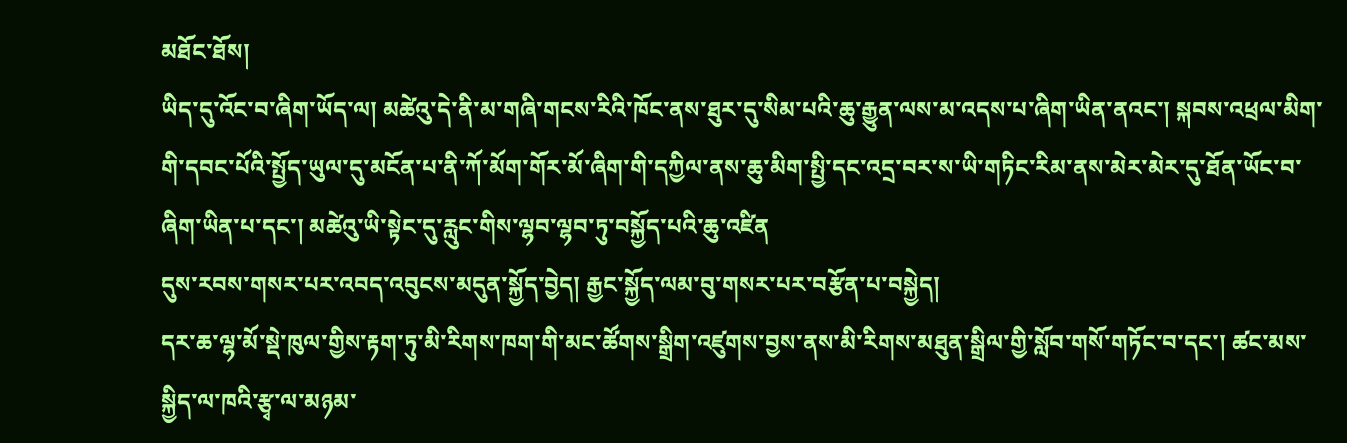མཐོང་ཐོས།
ཡིད་དུ་འོང་བ་ཞིག་ཡོད་ལ། མཚེའུ་དེ་ནི་མ་གཞི་གངས་རིའི་ཁོང་ནས་ཐུར་དུ་སིམ་པའི་ཆུ་རྒྱུན་ལས་མ་འདས་པ་ཞིག་ཡིན་ནའང་། སྐབས་འཕྲལ་མིག་གི་དབང་པོའི་སྤྱོད་ཡུལ་དུ་མངོན་པ་ནི་ཀོ་མོག་གོར་མོ་ཞིག་གི་དཀྱིལ་ནས་ཆུ་མིག་སྤྱི་དང་འདྲ་བར་ས་ཡི་གཏིང་རིམ་ནས་མེར་མེར་དུ་ཐོན་ཡོང་བ་ཞིག་ཡིན་པ་དང་། མཚེའུ་ཡི་སྟེང་དུ་རླུང་གིས་ལྷབ་ལྷབ་ཏུ་བསྐྱོད་པའི་ཆུ་འཛིན
དུས་རབས་གསར་པར་འབད་འབུངས་མདུན་སྐྱོད་བྱེད། རྒྱང་སྐྱོད་ལམ་བུ་གསར་པར་བརྩོན་པ་བསྐྱེད།
དར་ཆ་ལྷ་མོ་སྡེ་ཁུལ་གྱིས་རྟག་ཏུ་མི་རིགས་ཁག་གི་མང་ཚོགས་སྒྲིག་འཛུགས་བྱས་ནས་མི་རིགས་མཐུན་སྒྲིལ་གྱི་སློབ་གསོ་གཏོང་བ་དང་། ཚང་མས་སྐྱིད་ལ་ཁའི་རྩྭ་ལ་མཉམ་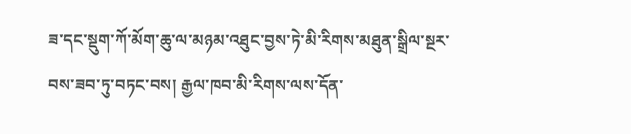ཟ་དང་སྡུག་ཀོ་མོག་ཆུ་ལ་མཉམ་འཐུང་བྱས་ཏེ་མི་རིགས་མཐུན་སྒྲིལ་སྔར་བས་ཟབ་ཏུ་བཏང་བས། རྒྱལ་ཁབ་མི་རིགས་ལས་དོན་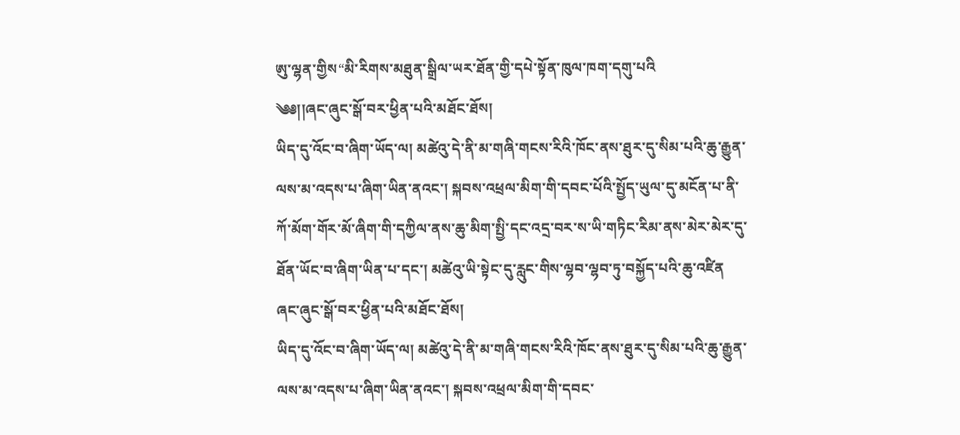ཨུ་ལྷན་གྱིས“མི་རིགས་མཐུན་སྒྲིལ་ཡར་ཐོན་གྱི་དཔེ་སྟོན་ཁུལ་ཁག་དགུ་པའི
༄༅།།ཞང་ཞུང་སྒོ་བར་ཕྱིན་པའི་མཐོང་ཐོས།
ཡིད་དུ་འོང་བ་ཞིག་ཡོད་ལ། མཚེའུ་དེ་ནི་མ་གཞི་གངས་རིའི་ཁོང་ནས་ཐུར་དུ་སིམ་པའི་ཆུ་རྒྱུན་ལས་མ་འདས་པ་ཞིག་ཡིན་ནའང་། སྐབས་འཕྲལ་མིག་གི་དབང་པོའི་སྤྱོད་ཡུལ་དུ་མངོན་པ་ནི་ཀོ་མོག་གོར་མོ་ཞིག་གི་དཀྱིལ་ནས་ཆུ་མིག་སྤྱི་དང་འདྲ་བར་ས་ཡི་གཏིང་རིམ་ནས་མེར་མེར་དུ་ཐོན་ཡོང་བ་ཞིག་ཡིན་པ་དང་། མཚེའུ་ཡི་སྟེང་དུ་རླུང་གིས་ལྷབ་ལྷབ་ཏུ་བསྐྱོད་པའི་ཆུ་འཛིན
ཞང་ཞུང་སྒོ་བར་ཕྱིན་པའི་མཐོང་ཐོས།
ཡིད་དུ་འོང་བ་ཞིག་ཡོད་ལ། མཚེའུ་དེ་ནི་མ་གཞི་གངས་རིའི་ཁོང་ནས་ཐུར་དུ་སིམ་པའི་ཆུ་རྒྱུན་ལས་མ་འདས་པ་ཞིག་ཡིན་ནའང་། སྐབས་འཕྲལ་མིག་གི་དབང་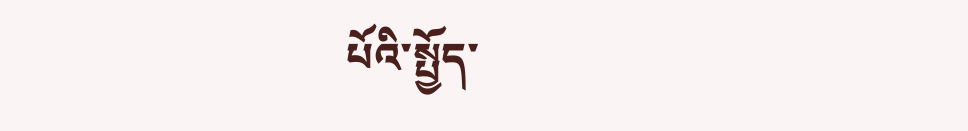པོའི་སྤྱོད་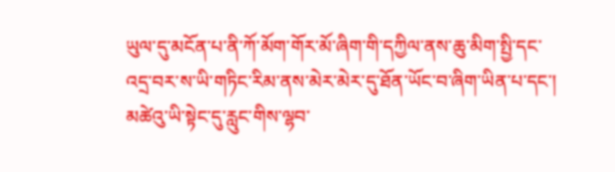ཡུལ་དུ་མངོན་པ་ནི་ཀོ་མོག་གོར་མོ་ཞིག་གི་དཀྱིལ་ནས་ཆུ་མིག་སྤྱི་དང་འདྲ་བར་ས་ཡི་གཏིང་རིམ་ནས་མེར་མེར་དུ་ཐོན་ཡོང་བ་ཞིག་ཡིན་པ་དང་། མཚེའུ་ཡི་སྟེང་དུ་རླུང་གིས་ལྷབ་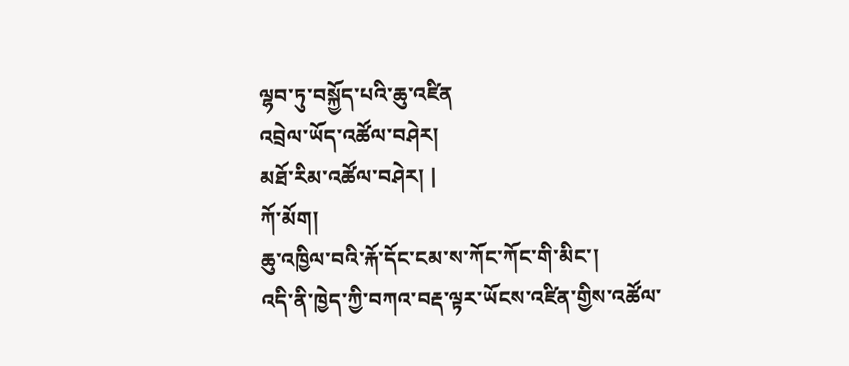ལྷབ་ཏུ་བསྐྱོད་པའི་ཆུ་འཛིན
འབྲེལ་ཡོད་འཚོལ་བཤེར།
མཐོ་རིམ་འཚོལ་བཤེར། |
ཀོ་མོག།
ཆུ་འཁྱིལ་བའི་རྐོ་དོང་ངམ་ས་ཀོང་ཀོང་གི་མིང་།
འདི་ནི་ཁྱེད་ཀྱི་བཀའ་བརྡ་ལྟར་ཡོངས་འཛིན་གྱིས་འཚོལ་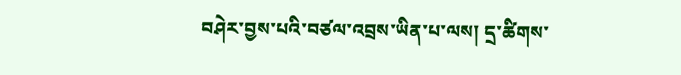བཤེར་བྱས་པའི་བཙལ་འབྲས་ཡིན་པ་ལས། དྲ་ཚིགས་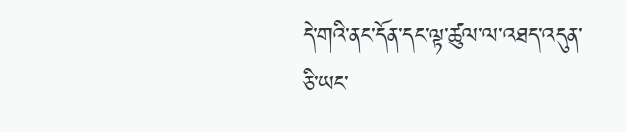དེ་གའི་ནང་དོན་དང་ལྟ་ཚུལ་ལ་འཐད་འདུན་ཅི་ཡང་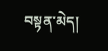བསྟན་མེད།